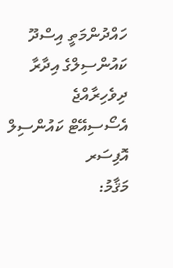ހައްދުންމަތީ އިސްދޫ ކައުންސިލްގެ އިދާރާ
ދިވެހިރާއްޖެ
އެސޯސިއޭޓް ކައުންސިލް އޮފިސަރ
މަޤާމު: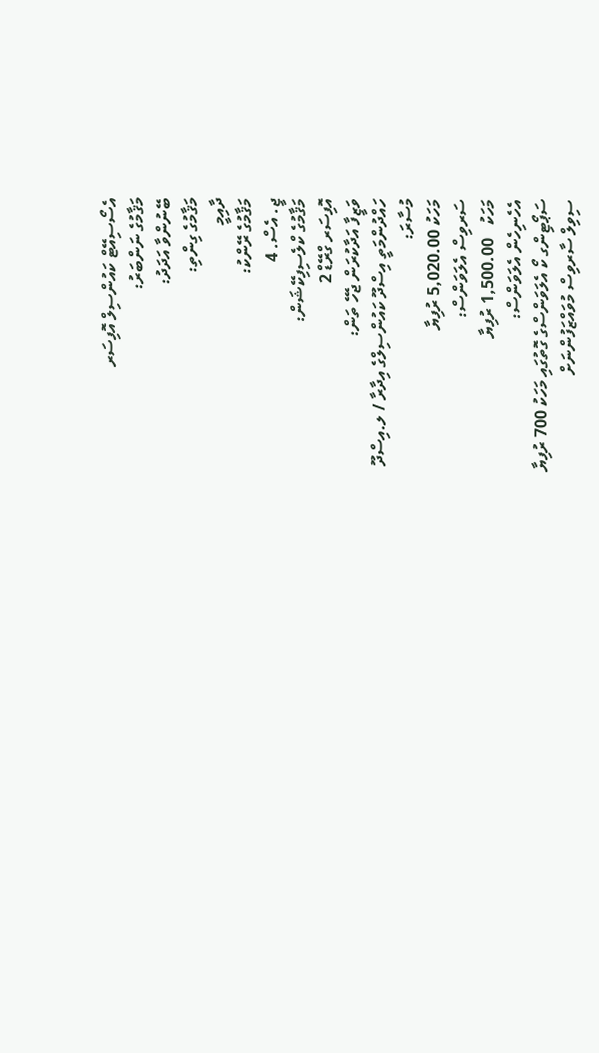އެސޯސިއޭޓް ކައުންސިލް އޮފިސަރ
މަޤާމުގެ ނަންބަރު:
ބޭނުންވާ އަދަދު:
މަޤާމުގެ ގިންތި:
ދާއިމީ
މަޤާމުގެ ރޭންކު:
ޖީ. އެސް. 4
މަޤާމުގެ ކްލެސިފިކޭޝަން:
އޮފިސަރ ގްރޭޑް 2
ވަޒީފާ އަދާކުރަން ޖެހޭ ތަން:
ހައްދުންމަތީ އިސްދޫ ކައުންސިލްގެ އިދާރާ / ލ.އިސްދޫ
މުސާރަ:
މަހަކު 5,020.00 ރުފިޔާ
ސަރވިސް އެލަވަންސް:
މަހަކު   1,500.00 ރުފިޔާ
އެހެނިހެން އެލަވަންސް:
ސަޕޯޓިންގ ކޯ އެލަވަންސްގެ ގޮތުގައި މަހަކު 700 ރުފިޔާ
ސިވިލް ސާރވިސް މުވައްޒަފުންނަށް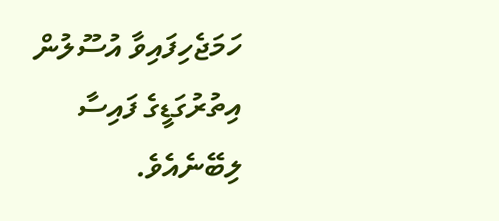ހަމަޖެހިފައިވާ އުސޫލުން އިތުރުގަޑީގެ ފައިސާ ލިބޭނެއެވެ.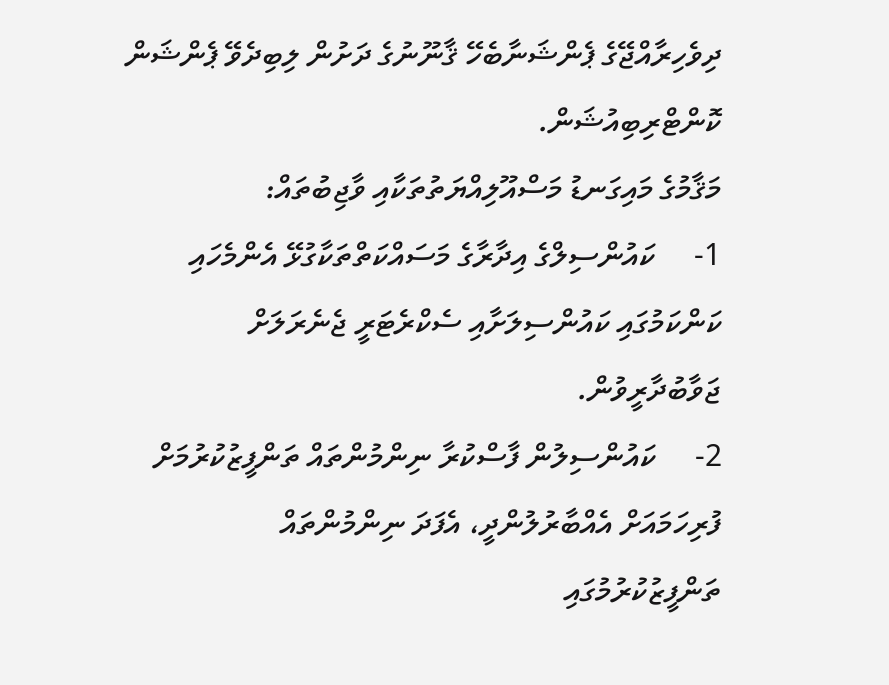ދިވެހިރާއްޖޭގެ ޕެންޝަނާބެހޭ ޤާނޫނުގެ ދަށުން ލިބިދެވޭ ޕެންޝަން ކޮންޓްރިބިއުޝަން.
މަޤާމުގެ މައިގަނޑު މަސްއޫލިއްޔަތުތަކާއި ވާޖިބުތައް:
1-     ކައުންސިލްގެ އިދާރާގެ މަސައްކަތްތަކާގުޅޭ އެންމެހައި ކަންކަމުގައި ކައުންސިލަށާއި ސެކްރެޓަރީ ޖެނެރަލަށް ޖަވާބުދާރީވުން.
2-     ކައުންސިލުން ފާސްކުރާ ނިންމުންތައް ތަންފީޒުކުރުމަށް ފުރިހަމައަށް އެއްބާރުލުންދީ، އެފަދަ ނިންމުންތައް ތަންފީޒުކުރުމުގައި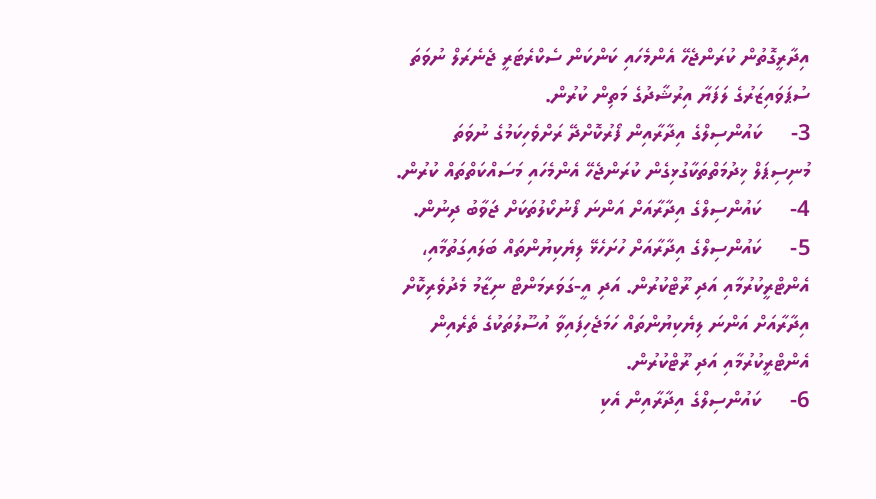އިދާރީގޮތުން ކުރަންޖެހޭ އެންމެހައި ކަންކަން ސެކްރެޓަރީ ޖެނެރަލް ނުވަތަ ސުޕަވައިޒަރުގެ ލަފަޔާ އިރުޝާދުގެ މަތިން ކުރުން.
3-     ކައުންސިލްގެ އިދާރާއިން ފޯރުކޮށްދޭ ރަށްވެހިކަމުގެ ނުވަތަ މުނިސިޕަލް ޚިދުމަތްތަކާގުޅިގެން ކުރަންޖެހޭ އެންމެހައި މަސައްކަތްތައް ކުރުން.
4-     ކައުންސިލްގެ އިދާރާއަށް އަންނަ ފޯނުކޯލުތަކަށް ޖަވާބު ދިނުން.
5-     ކައުންސިލްގެ އިދާރާއަށް ހުށަހެޅޭ ލިޔެކިޔުންތައް ބަލައިގަތުމާއި، އެންޓްރީކުރުމާއި އަދި ރޫޓްކުރުން. އަދި އީ-ގަވަރމަންޓް ނިޒާމު މެދުވެރިކޮށް އިދާރާއަށް އަންނަ ލިޔެކިޔުންތައް ހަމަޖެހިފައިވާ އުސޫލުތަކުގެ ތެރެއިން އެންޓްރީކުރުމާއި އަދި ރޫޓްކުރުން.
6-     ކައުންސިލްގެ އިދާރާއިން އެކި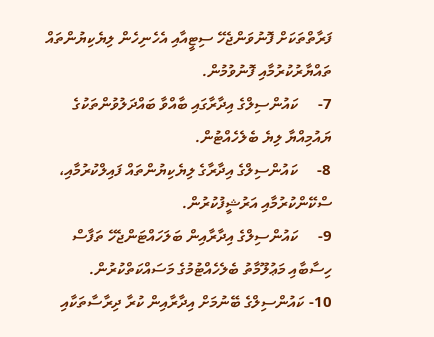ފަރާތްތަކަށް ފޮނުވަންޖެހޭ ސިޓީއާއި އެހެނިހެން ލިޔެކިޔުންތައް ތައްޔާރުކުރުމާއި ފޮނުވުމުން.
7-     ކައުންސިލްގެ އިދާރާގައި ބާއްވާ ބައްދަލުވުންތަކުގެ ޔައުމިއްޔާ ލިޔެ ބެލެހެއްޓުން.
8-     ކައުންސިލްގެ އިދާރާގެ ލިޔެކިޔުންތައް ފައިލްކުރުމާއި، ސްކޭންކުރުމާއި އަރުޝީފުކުރުން.
9-     ކައުންސިލްގެ އިދާރާއިން ބަލަހައްޓަންޖެހޭ ތަފާސް ހިސާބާއި މަޢުލޫމާތު ބެލެހެއްޓުމުގެ މަސައްކަތްކުރުން.
10- ކައުންސިލްގެ ބޭނުމަށް އިދާރާއިން ކުރާ ދިރާސާތަކާއި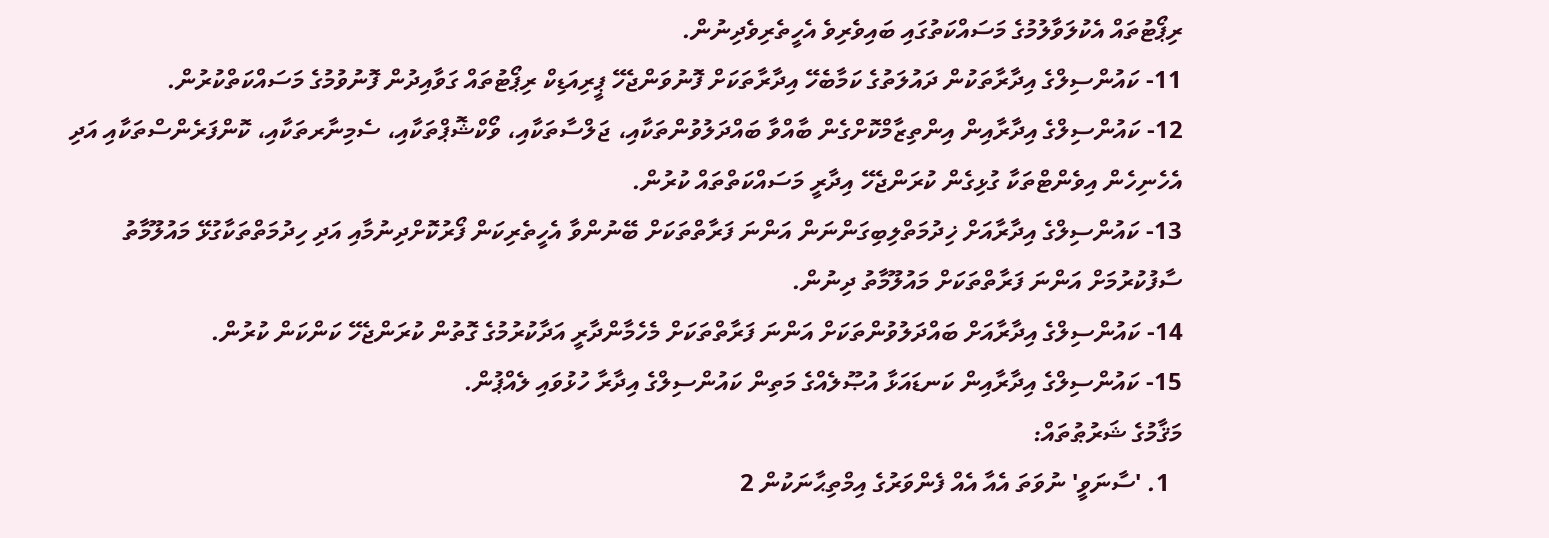ރިޕޯޓުތައް އެކުލަވާލުމުގެ މަސައްކަތުގައި ބައިވެރިވެ އެހީތެރިވެދިނުން.
11- ކައުންސިލްގެ އިދާރާތަކުން ދައުލަތުގެ ކަމާބެހޭ އިދާރާތަކަށް ފޮނުވަންޖެހޭ ޕީރިއަޑިކް ރިޕޯޓުތައް ގަވާއިދުން ފޮނުވުމުގެ މަސައްކަތްކުރުން.
12- ކައުންސިލްގެ އިދާރާއިން އިންތިޒާމްކޮށްގެން ބާއްވާ ބައްދަލުވުންތަކާއި، ޖަލްސާތަކާއި، ވޯކްޝޮޕްތަކާއި، ސެމިނާރތަކާއި، ކޮންފަރެންސްތަކާއި އަދި އެހެނިހެން އިވެންޓްތަކާ ގުޅިގެން ކުރަންޖެހޭ އިދާރީ މަސައްކަތްތައް ކުރުން.
13- ކައުންސިލްގެ އިދާރާއަށް ޚިދުމަތްލިބިގަންނަން އަންނަ ފަރާތްތަކަށް ބޭނުންވާ އެހީތެރިކަން ފޯރުކޮށްދިނުމާއި އަދި ހިދުމަތްތަކާގުޅޭ މައުލޫމާތު ސާފުކުރުމަށް އަންނަ ފަރާތްތަކަށް މައުލޫމާތު ދިނުން.
14- ކައުންސިލްގެ އިދާރާއަށް ބައްދަލުވުންތަކަށް އަންނަ ފަރާތްތަކަށް މެހެމާންދާރީ އަދާކުރުމުގެ ގޮތުން ކުރަންޖެހޭ ކަންކަން ކުރުން.
15- ކައުންސިލްގެ އިދާރާއިން ކަނޑައަޅާ އުޞޫލެއްގެ މަތިން ކައުންސިލްގެ އިދާރާ ހުޅުވައި ލެއްޕުން.
މަޤާމުގެ ޝަރުޠުތައް:
  1. 'ސާނަވީ' ނުވަތަ އެއާ އެއް ފެންވަރުގެ އިމްތިޙާނަކުން 2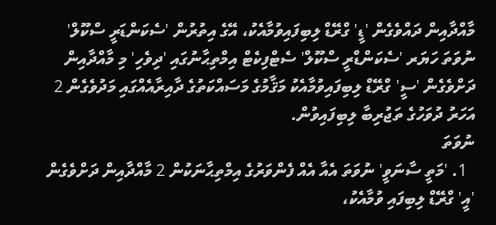މާއްދާއިން ދައްވެގެން 'ޑީ' ގްރޭޑް ލިބިފައިވުމާއެކު، އޭގެ އިތުރުން 'ސެކަންޑަރީ ސްކޫލް' ނުވަތަ ހަޔަރ 'ސެކަންޑްރީ ސްކޫލް' ސެޓްފިކެޓް އިމްތިޙާނުގައި 'ދިވެހި' މި މާއްދާއިން ދަށްވެގެން 'ސީ' ގްރޭޑް ލިބިފައިވުމާއެކު މަޤާމުގެ މަސައްކަތުގެ ދާއިރާއެއްގައި މަދުވެގެން 2 އަހަރު ދުވަހުގެ ތަޖުރިބާ ލިބިފައިވުން.
ނުވަތަ
  1. 'މަތީ ސާނަވީ' ނުވަތަ އެއާ އެއް ފެންވަރުގެ އިމްތިޙާނަކުން 2 މާއްދާއިން ދަށްވެގެން 'އީ' ގްރޭޑް ލިބިފައި ވުމާއެކު،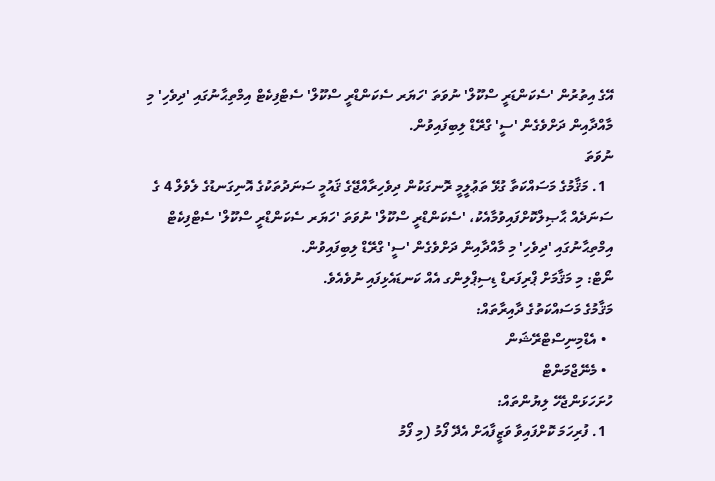އޭގެ އިތުރުން 'ސެކަންޑަރީ ސްކޫލް' ނުވަތަ 'ހަޔަރ ސެކަންޑްރީ ސްކޫލް' ސެޓްފިކެޓް އިމްތިޙާނުގައި 'ދިވެހި' މި މާއްދާއިން ދަށްވެގެން 'ސީ' ގްރޭޑް ލިބިފައިވުން.
ނުވަތަ
  1. މަޤާމުގެ މަސައްކަތާ ގުޅޭ ތަޢުލީމީ ރޮނގަކުން ދިވެހިރާއްޖޭގެ ޤައުމީ ސަނަދުތަކުގެ އޮނިގަނޑުގެ ލެވެލް 4 ގެ ސަނަދެއް ޙާޞިލްކޮށްފައިވުމާއެކު، 'ސެކަންޑްރީ ސްކޫލް' ނުވަތަ 'ހަޔަރ ސެކަންޑްރީ ސްކޫލް' ސެޓްފިކެޓް އިމްތިޙާނުގައި 'ދިވެހި' މި މާއްދާއިން ދަށްވެގެން 'ސީ' ގްރޭޑް ލިބިފައިވުން.
ނޯޓް: މި މަޤާމަށް ޕްރިފަރޑް ޑިސިޕްލިންގ އެއް ކަނޑައެޅިފައި ނުވެއެވެ.
މަޤާމުގެ މަސައްކަތުގެ ދާއިރާތައް:
  • އެޑްމިނިސްޓްރޭޝަން
  • މެނޭޖްމަންޓް
ހުށަހަޅަންޖެހޭ ލިޔުންތައް:
  1. ފުރިހަމަ ކޮށްފައިވާ ވަޒީފާއަށް އެދޭ ފޯމު (މި ފޯމު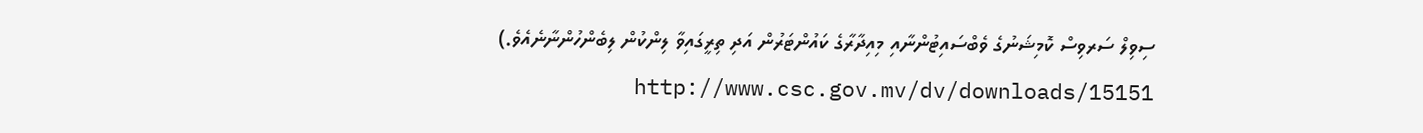ސިވިލް ސަރވިސް ކޮމިޝަނުގެ ވެބްސައިޓުންނާއި މިއިދާރާގެ ކައުންޓަރުން އަދި ތިރީގައިވާ ލިންކުން ލިބެންހުންނާނެއެވެ.) http://www.csc.gov.mv/dv/downloads/15151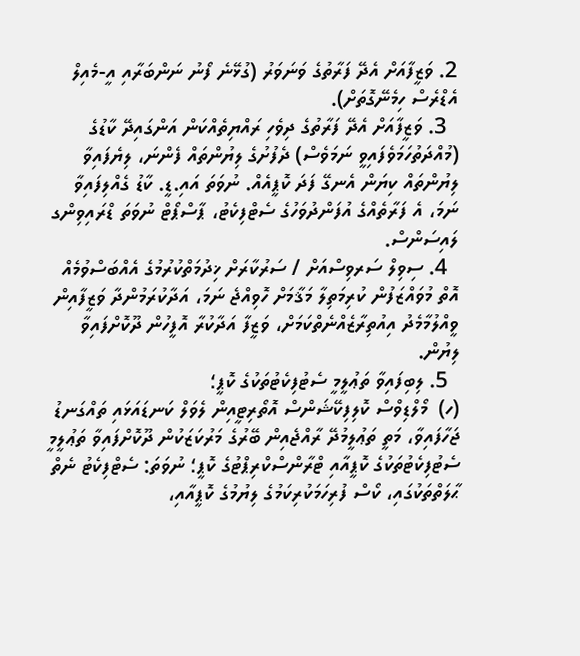2. ވަޒީފާއަށް އެދޭ ފަރާތުގެ ވަނަވަރު (ގުޅޭނެ ފޯނު ނަންބަރާއި އީ-މެއިލް އެޑްރެސް ހިމެނޭގޮތަށް).
  3. ވަޒީފާއަށް އެދޭ ފަރާތުގެ ދިވެހި ރައްޔިތެއްކަން އަންގައިދޭ ކާޑުގެ (މުއްދަތުހަމަވެފައިވީ ނަމަވެސް) ދެފުށުގެ ލިޔުންތައް ފެންނަ، ލިޔެފައިވާ ލިޔުންތައް ކިޔަން އެނގޭ ފަދަ ކޮޕީއެއް. ނުވަތަ އައި.ޑީ. ކާޑު ގެއްލިފައިވާ ނަމަ، އެ ފަރާތެއްގެ އުފަންދުވަހުގެ ސެޓްފިކެޓު، ޕާސްޕޯޓް ނުވަތަ ޑްރައިވިންގ ލައިސަންސް.
  4. ސިވިލް ސަރވިސްއަށް / ސަރުކާރަށް ޚިދުމަތްކުރުމުގެ އެއްބަސްވުމެއް އޮތް މުވައްޒަފުން ކުރިމަތިލާ މަޤާމަށް ހޮވިއްޖެ ނަމަ، އަދާކުރަމުންދާ ވަޒީފާއިން ވީއްލުމާމެދު އިއުތިރާޒެއްނެތްކަމަށް، ވަޒީފާ އަދާކުރާ އޮފީހުން ދޫކޮށްފައިވާ ލިޔުން.
  5. ލިބިފައިވާ ތަޢުލީމީ ސެޓުފިކެޓުތަކުގެ ކޮޕީ؛
(ހ)  މޯލްޑިވްސް ކޮލިފިކޭޝަންސް އޮތޯރިޓީއިން ލެވަލް ކަނޑައަޅައި ތައްގަނޑު ޖަހާފައިވާ، މަތީ ތަޢުލީމުދޭ ރާއްޖެއިން ބޭރުގެ މަރުކަޒަކުން ދޫކޮށްފައިވާ ތަޢުލީމީ ސެޓުފިކެޓުތަކުގެ ކޮޕީއާއި ޓްރާންސްކްރިޕްޓުގެ ކޮޕީ؛ ނުވަތަ: ސެޓްފިކެޓު ނެތް ޙާލަތްތަކުގައި، ކޯސް ފުރިހަމަކުރިކަމުގެ ލިޔުމުގެ ކޮޕީއާއި،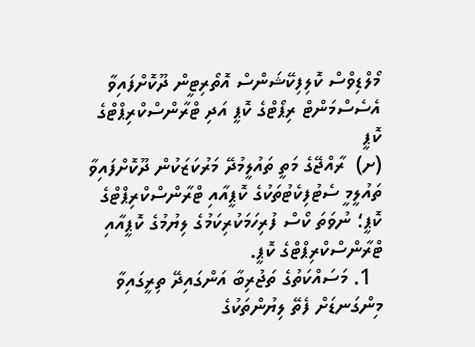މޯލްޑިވްސް ކޮލިފިކޭޝަންސް އޮތޯރިޓީން ދޫކޮށްފައިވާ އެސެސްމަންޓް ރިޕޯޓްގެ ކޮޕީ އަދި ޓްރާންސްކްރިޕްޓްގެ ކޮޕީ
(ށ)  ރާއްޖޭގެ މަތީ ތައުލީމުދޭ މަރުކަޒަކުން ދޫކޮށްފައިވާ ތައުލީމީ ސެޓުފިކެޓުތަކުގެ ކޮޕީއާއި ޓްރާންސްކްރިޕްޓްގެ ކޮޕީ؛ ނުވަތަ ކޯސް ފުރިހަމަކުރިކަމުގެ ލިޔުމުގެ ކޮޕީއާއި ޓްރާންސްކްރިޕްޓްގެ ކޮޕީ.
  1. މަސައްކަތުގެ ތަޖުރިބާ އަންގައިދޭ ތިރީގައިވާ މިންގަނޑަށް ފެތޭ ލިޔުންތަކުގެ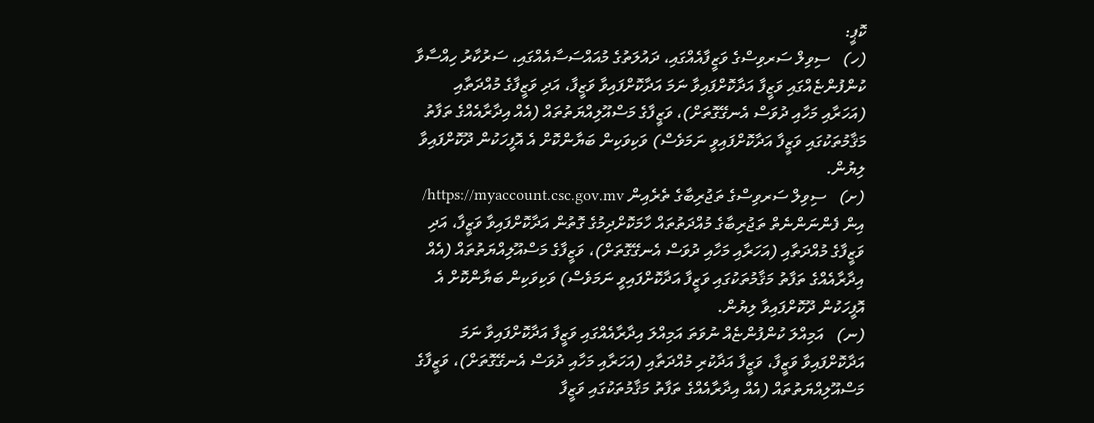ކޮޕީ:
(ހ)   ސިވިލް ސަރވިސްގެ ވަޒީފާއެއްގައި، ދައުލަތުގެ މުއައްސަސާއެއްގައި، ސަރުކާރު ހިއްސާވާ ކުންފުންޏެއްގައި ވަޒީފާ އަދާކޮށްފައިވާ ނަމަ އަދާކޮށްފައިވާ ވަޒީފާ، އަދި ވަޒީފާގެ މުއްދަތާއި (އަހަރާއި މަހާއި ދުވަސް އެނގޭގޮތަށް)، ވަޒީފާގެ މަސްއޫލިއްޔަތުތައް (އެއް އިދާރާއެއްގެ ތަފާތު މަޤާމުތަކުގައި ވަޒީފާ އަދާކޮށްފައިވީ ނަމަވެސް) ވަކިވަކިން ބަޔާންކޮށް އެ އޮފީހަކުން ދޫކޮށްފައިވާ ލިޔުން.
(ށ)   ސިވިލް ސަރވިސްގެ ތަޖުރިބާގެ ތެރެއިން https://myaccount.csc.gov.mv/ އިން ފެންނަންނެތް ތަޖުރިބާގެ މުއްދަތުތައް ހާމަކޮށްދިމުގެ ގޮތުން އަދާކޮށްފައިވާ ވަޒީފާ، އަދި ވަޒީފާގެ މުއްދަތާއި (އަހަރާއި މަހާއި ދުވަސް އެނގޭގޮތަށް)، ވަޒީފާގެ މަސްއޫލިއްޔަތުތައް (އެއް އިދާރާއެއްގެ ތަފާތު މަޤާމުތަކުގައި ވަޒީފާ އަދާކޮށްފައިވީ ނަމަވެސް) ވަކިވަކިން ބަޔާންކޮށް އެ އޮފީހަކުން ދޫކޮށްފައިވާ ލިޔުން.
(ނ)   އަމިއްލަ ކުންފުންޏެއް ނުވަތަ އަމިއްލަ އިދާރާއެއްގައި ވަޒީފާ އަދާކޮށްފައިވާ ނަމަ އަދާކޮށްފައިވާ ވަޒީފާ، ވަޒީފާ އަދާކުރި މުއްދަތާއި (އަހަރާއި މަހާއި ދުވަސް އެނގޭގޮތަށް)، ވަޒީފާގެ މަސްއޫލިއްޔަތުތައް (އެއް އިދާރާއެއްގެ ތަފާތު މަޤާމުތަކުގައި ވަޒީފާ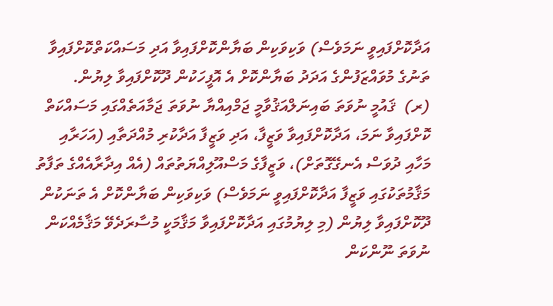އަދާކޮށްފައިވީ ނަމަވެސް) ވަކިވަކިން ބަޔާންކޮށްފައިވާ އަދި މަސައްކަތްކޮށްފައިވާ ތަނުގެ މުވައްޒަފުންގެ އަދަދު ބަޔާންކޮށް އެ އޮފީހަކުން ދޫކޮށްފައިވާ ލިޔުން.
(ރ)  ޤައުމީ ނުވަތަ ބައިނަލްއަޤުވާމީ ޖަމްއިއްޔާ ނުވަތަ ޖަމާއަތެއްގައި މަސައްކަތް ކޮށްފައިވާ ނަމަ، އަދާކޮށްފައިވާ ވަޒީފާ، އަދި ވަޒީފާ އަދާކުރި މުއްދަތާއި (އަހަރާއި މަހާއި ދުވަސް އެނގޭގޮތަށް)، ވަޒީފާގެ މަސްއޫލިއްޔަތުތައް (އެއް އިދާރާއެއްގެ ތަފާތު މަޤާމުތަކުގައި ވަޒީފާ އަދާކޮށްފައިވީ ނަމަވެސް) ވަކިވަކިން ބަޔާންކޮށް އެ ތަނަކުން ދޫކޮށްފައިވާ ލިޔުން (މި ލިޔުމުގައި އަދާކޮށްފައިވާ މަޤާމަކީ މުސާރަދެވޭ މަޤާމެއްކަން ނުވަތަ ނޫންކަން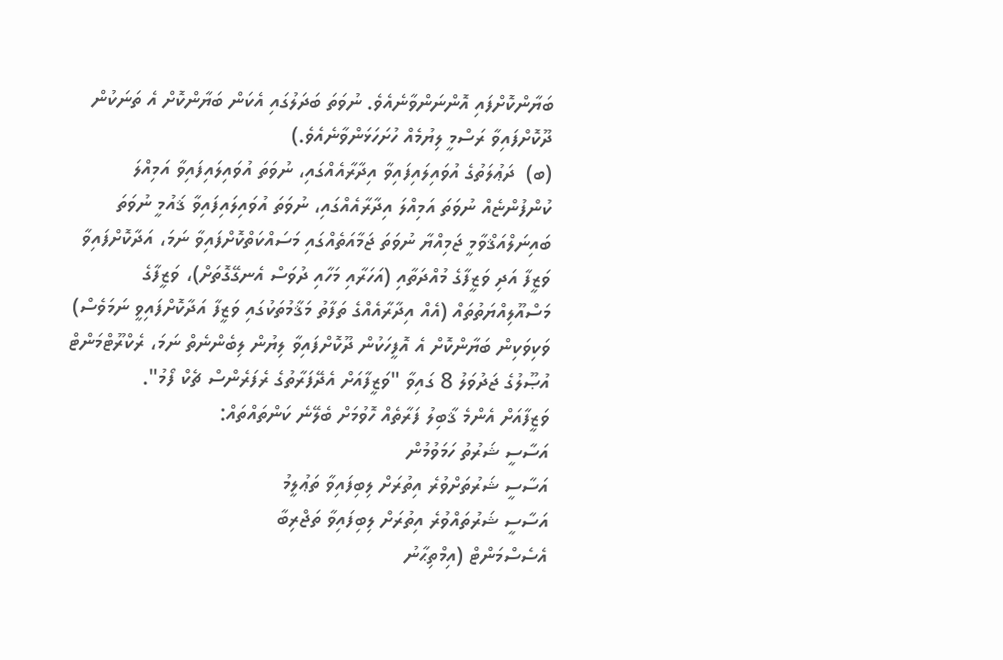ބަޔާންކޮށްފައި އޮންނަންވާނެއެވެ. ނުވަތަ ބަދަލުގައި އެކަން ބަޔާންކޮށް އެ ތަނަކުން ދޫކޮށްފައިވާ ރަސްމީ ލިޔުމެއް ހުށަހަޅަންވާނެއެވެ.)
(ބ)  ދަޢުލަތުގެ އުވައިލައިފައިވާ އިދާރާއެއްގައި، ނުވަތަ އުވައިލައިފައިވާ އަމިއްލަ ކުންފުންޏެއް ނުވަތަ އަމިއްލަ އިދާރާއެއްގައި، ނުވަތަ އުވައިލައިފައިވާ ޤައުމީ ނުވަތަ ބައިނަލްއަޤްވާމީ ޖަމިއްޔާ ނުވަތަ ޖަމާއަތެއްގައި މަސައްކަތްކޮށްފައިވާ ނަމަ، އަދާކޮށްފައިވާ ވަޒީފާ އަދި ވަޒީފާގެ މުއްދަތާއި (އަހަރާއި މަހާއި ދުވަސް އެނގޭގޮތަށް)، ވަޒީފާގެ މަސްއޫލިއްޔަތުތައް (އެއް އިދާރާއެއްގެ ތަފާތު މަޤާމުތަކުގައި ވަޒީފާ އަދާކޮށްފައިވީ ނަމަވެސް) ވަކިވަކިން ބަޔާންކޮށް އެ އޮފީހަކުން ދޫކޮށްފައިވާ ލިޔުން ލިބެންނެތް ނަމަ، ރެކްރޫޓްމަންޓް އުޞޫލުގެ ޖަދުވަލު 8 ގައިވާ "ވަޒީފާއަށް އެދޭފަރާތުގެ ރެފަރެންސް ޗެކް ފޯމު".
ވަޒީފާއަށް އެންމެ ޤާބިލު ފަރާތެއް ހޮވުމަށް ބެލޭނެ ކަންތައްތައް:
އަސާސީ ޝަރުތު ހަމަވުމުން
އަސާސީ ޝަރުތަށްވުރެ އިތުރަށް ލިބިފައިވާ ތަޢުލީމު
އަސާސީ ޝަރުތައްވުރެ އިތުރަށް ލިބިފައިވާ ތަޖްރިބާ
އެސެސްމަންޓް (އިމްތިޙާނު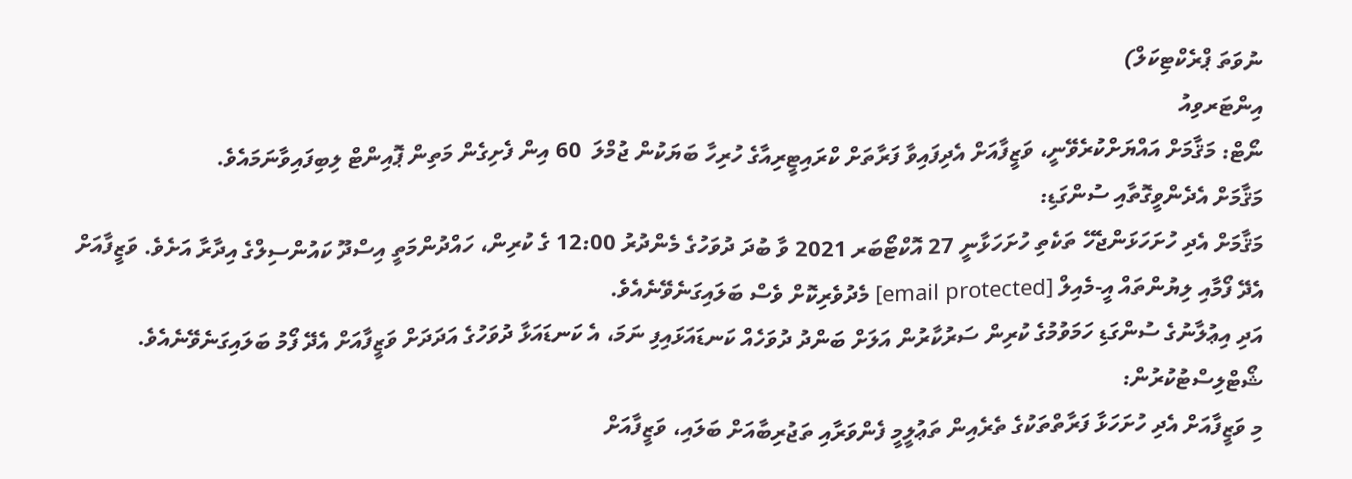ނުވަތަ ޕްރެކްޓިކަލް)
އިންޓަރވިއު
ނޯޓް: މަޤާމަށް އައްޔަށްކުރެވޭނީ، ވަޒީފާއަށް އެދިފައިވާ ފަރާތަށް ކްރައިޓީރިއާގެ ހުރިހާ ބަޔަކުން ޖުމްލަ  60 އިން ފެށިގެން މަތިން ޕޮއިންޓް ލިބިފައިވާނަމައެވެ.
މަޤާމަށް އެދެންވީގޮތާއި ސުންގަޑި:
މަޤާމަށް އެދި ހުށަހަޅަންޖެހޭ ތަކެތި ހުށަހަޅާނީ 27 އޮކްޓޯބަރ 2021 ވާ ބުދަ ދުވަހުގެ މެންދުރު 12:00 ގެ ކުރިން، ހައްދުންމަތީ އިސްދޫ ކައުންސިލްގެ އިދާރާ އަށެވެ. ވަޒީފާއަށް އެދޭ ފޯމާއި ލިޔުންތައް އީ-މެއިލް [email protected] މެދުވެރިކޮށް ވެސް ބަލައިގަނެވޭނެއެވެ.
އަދި އިޢުލާނުގެ ސުންގަޑި ހަމަވުމުގެ ކުރިން ސަރުކާރުން އަލަށް ބަންދު ދުވަހެއް ކަނޑައަޅައިފި ނަމަ، އެ ކަނޑައަޅާ ދުވަހުގެ އަދަދަށް ވަޒީފާއަށް އެދޭ ފޯމު ބަލައިގަނެވޭނެއެވެ.
ޝޯޓްލިސްޓުކުރުން:
މި ވަޒީފާއަށް އެދި ހުށަހަޅާ ފަރާތްތަކުގެ ތެރެއިން ތަޢުލީމީ ފެންވަރާއި ތަޖުރިބާއަށް ބަލައި، ވަޒީފާއަށް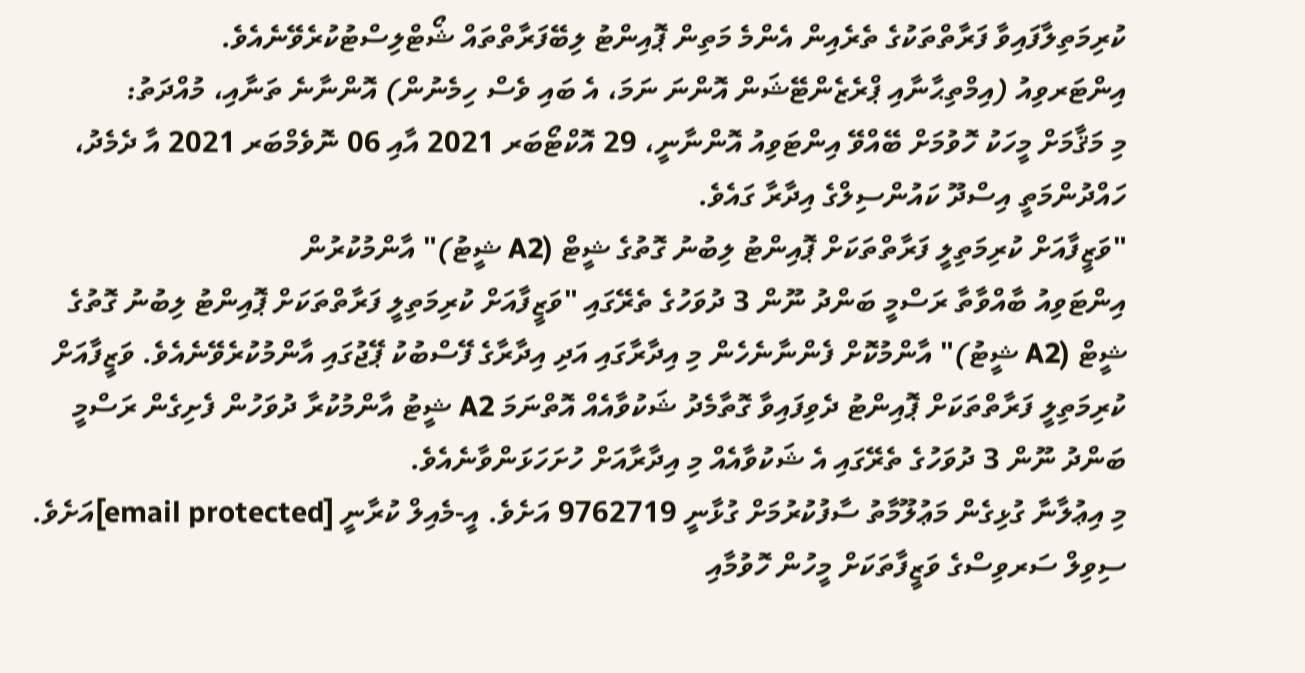ކުރިމަތިލާފައިވާ ފަރާތްތަކުގެ ތެރެއިން އެންމެ މަތިން ޕޮއިންޓު ލިބޭފަރާތްތައް ޝޯޓްލިސްޓުކުރެވޭނެއެވެ.
އިންޓަރވިއު (އިމްތިޙާނާއި ޕްރެޒެންޓޭޝަން އޮންނަ ނަމަ، އެ ބައި ވެސް ހިމެނުން) އޮންނާނެ ތަނާއި، މުއްދަތު:
މި މަޤާމަށް މީހަކު ހޮވުމަށް ބޭއްވޭ އިންޓަވިއު އޮންނާނީ، 29 އޮކްޓޯބަރ 2021 އާއި 06 ނޮވެމްބަރ 2021 އާ ދެމެދު، ހައްދުންމަތީ އިސްދޫ ކައުންސިލްގެ އިދާރާ ގައެވެ.
"ވަޒީފާއަށް ކުރިމަތިލީ ފަރާތްތަކަށް ޕޮއިންޓު ލިބުނު ގޮތުގެ ޝީޓް (A2 ޝީޓު)" އާންމުކުރުން
އިންޓަވިއު ބާއްވާތާ ރަސްމީ ބަންދު ނޫން 3 ދުވަހުގެ ތެރޭގައި "ވަޒީފާއަށް ކުރިމަތިލީ ފަރާތްތަކަށް ޕޮއިންޓު ލިބުނު ގޮތުގެ ޝީޓް (A2 ޝީޓު)" އާންމުކޮށް ފެންނާނެހެން މި އިދާރާގައި އަދި އިދާރާގެ ފޭސްބުކު ޕޭޖުގައި އާންމުކުރެވޭނެއެވެ. ވަޒީފާއަށް ކުރިމަތިލީ ފަރާތްތަކަށް ޕޮއިންޓު ދެވިފައިވާ ގޮތާމެދު ޝަކުވާއެއް އޮތްނަމަ A2 ޝީޓު އާންމުކުރާ ދުވަހުން ފެށިގެން ރަސްމީ ބަންދު ނޫން 3 ދުވަހުގެ ތެރޭގައި އެ ޝަކުވާއެއް މި އިދާރާއަށް ހުށަހަޅަންވާނެއެވެ.
މި އިޢުލާނާ ގުޅިގެން މަޢުލޫމާތު ސާފުކުރުމަށް ގުޅާނީ 9762719 އަށެވެ. އީ-މެއިލް ކުރާނީ [email protected]އަށެވެ.
ސިވިލް ސަރވިސްގެ ވަޒީފާތަކަށް މީހުން ހޮވުމާއި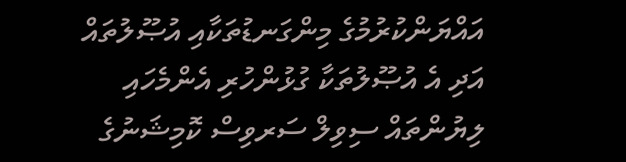އައްޔަންކުރުމުގެ މިންގަނޑުތަކާއި އުޞޫލުތައް އަދި އެ އުޞޫލުތަކާ ގުޅުންހުރި އެންމެހައި ލިޔުންތައް ސިވިލް ސަރވިސް ކޮމިޝަނުގެ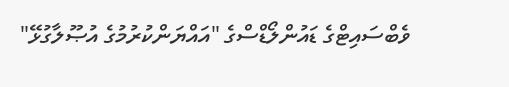ވެބްސައިޓްގެ ޑައުންލޯޑްސްގެ "އައްޔަންކުރުމުގެ އުޞޫލާގުޅޭ"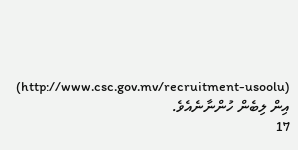(http://www.csc.gov.mv/recruitment-usoolu) އިން ލިބެން ހުންނާނެއެވެ.
17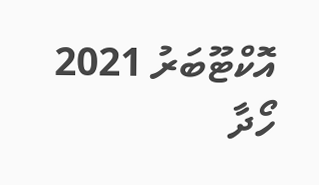އޮކްޓޫބަރު 2021
ހޯދާ